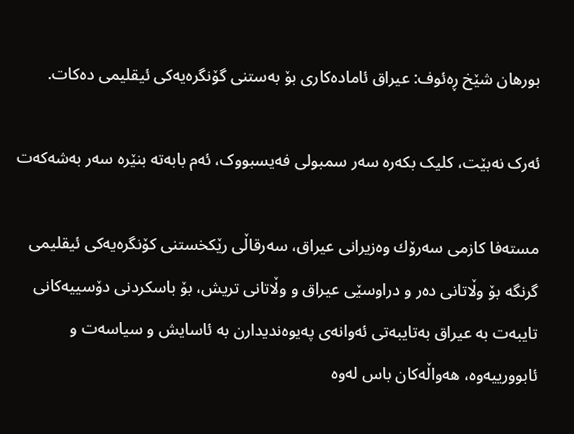بورهان شێخ ڕەئوف‌: عیراق ئامادەكاری بۆ بەستنی گۆنگرەیەكی ئیقلیمی دەكات.

ئەرک نەبێت، کلیک بکەرە سەر سمبولی فەیسبووک، ئەم بابەتە بنێرە سەر بەشەکەت

مستەفا كازمی سەرۆك وەزیرانی عیراق، سەرقاڵی رێكخستنی كۆنگرەیەكی ئیقلیمی گرنگە بۆ وڵاتانی دەر و دراوسێی عیراق و وڵاتانی تریش، بۆ باسكردنی دۆسییەكانی تایبەت بە عیراق بەتایبەتی ئەوانەی پەیوەندیدارن بە ئاسایش و سیاسەت و ئابوورییەوە، هەواڵەكان باس لەوە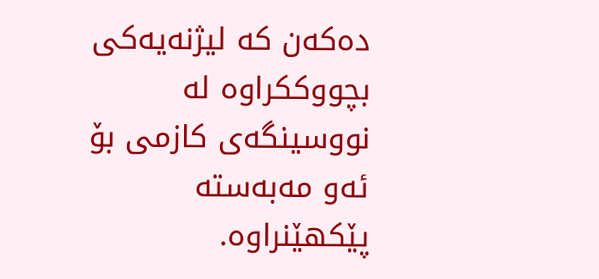دەكەن كە لیژنەیەكی بچووككراوە لە نووسینگەی كازمی بۆ ئەو مەبەستە پێكهێنراوە.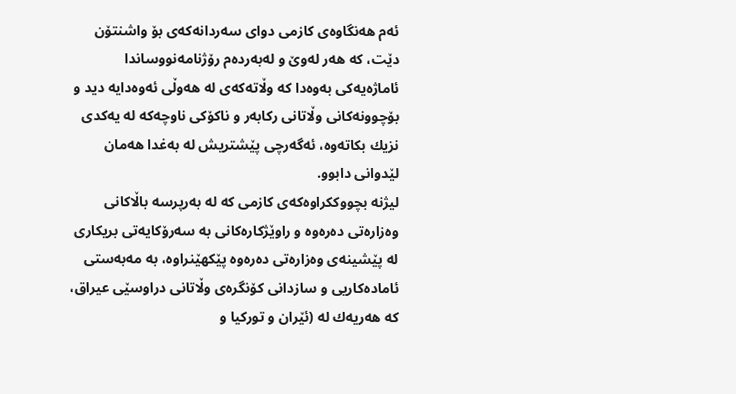ئەم هەنگاوەی كازمی دوای سەردانەكەی بۆ واشنتۆن دێت، كە هەر لەوێ‌ و لەبەردەم رۆژنامەنووساندا ئاماژەیەكی بەوەدا كە وڵاتەكەی لە هەوڵی ئەوەدایە دید و بۆچوونەكانی وڵاتانی ركابەر و ناكۆكی ناوچەكە لە یەكدی نزیك بكاتەوە، ئەگەرچی پێشتریش لە بەغدا هەمان لێدوانی دابوو.
لیژنە بچووككراوەكەی كازمی كە لە بەرپرسە باڵاكانی وەزارەتی دەرەوە و راوێژكارەكانی بە سەرۆكایەتی بریكاری لە پێشینەی وەزارەتی دەرەوە پێكهێنراوە، بە مەبەستی ئامادەكاریی و سازدانی كۆنگرەی وڵاتانی دراوسێی عیراق، كە هەریەك لە (ئێران و توركیا و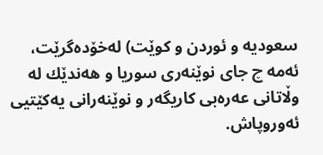سعودیە و ئوردن و كوێت) لەخۆدەگرێت، ئەمە چ جای نوێنەری سوریا و هەندێك لە وڵاتانی عەرەبی كاریگەر و نوێنەرانی یەكێتیی ئەوروپاش.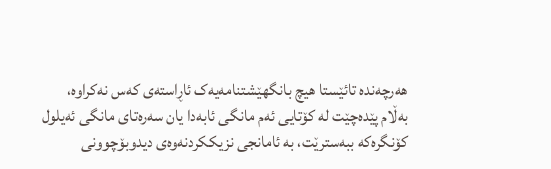هەرچەندە تائێستا هیچ بانگهێشتنامەیەک ئاڕاستەی كەس نەكراوە، بەڵام پێدەچێت لە كۆتایی ئەم مانگی ئابەدا یان سەرەتای مانگی ئەیلول كۆنگرەكە ببەسترێت، بە ئامانجی نزیكکردنەوەی دیدوبۆچوونی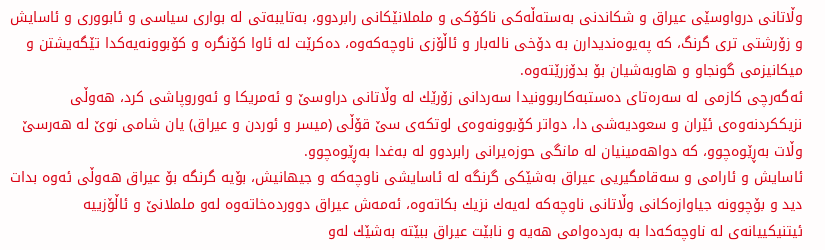وڵاتانی درواوسێی عیراق و شكاندنی بەستەڵەكی ناكۆكی و ململانێكانی رابردوو، بەتایبەتی لە بواری سیاسی و ئابووری و ئاسایش و زۆرشتی تری گرنگ، كە پەیوەندیدارن بە دۆخی نالەبار و ئاڵۆزی ناوچەكەوە، دەكرێت لە ئاوا كۆنگرە و كۆبوونەیەكدا تێگەیشتن و میكانیزمی گونجاو و هاوبەشیان بۆ بدۆزرێتەوە.
ئەگەرچی كازمی لە سەرەتای دەستبەكاربوونیدا سەردانی زۆرێك لە وڵاتانی دراوسێ و ئەمریكا و ئەوروپاشی كرد، هەوڵی نزیكکردنەوەی ئێران و سعودیەشی دا، دواتر كۆبوونەوەی لوتكەی سێ‌ قۆڵی (میسر و ئوردن و عیراق) یان شامی نوێ‌ لە هەرسێ‌ وڵات بەڕێوەچوو، کە دواهەمینیان لە مانگی حوزەیرانی رابردوو لە بەغدا بەڕێوەچوو.
ئاسایش و ئارامی و سەقامگیریی عیراق بەشێكی گرنگە لە ئاسایشی ناوچەكە و جیهانیش، بۆیە گرنگە بۆ عیراق هەوڵی ئەوە بدات دید و بۆچوونە جیاوازەكانی وڵاتانی ناوچەكە لەیەك نزیك بكاتەوە، ئەمەش عیراق دووردەخاتەوە لەو ململانێ‌ و ئاڵۆزییە ئیتنیكییانەی لە ناوچەكەدا بە بەردەوامی هەیە و نابێت عیراق ببێتە بەشێك لەو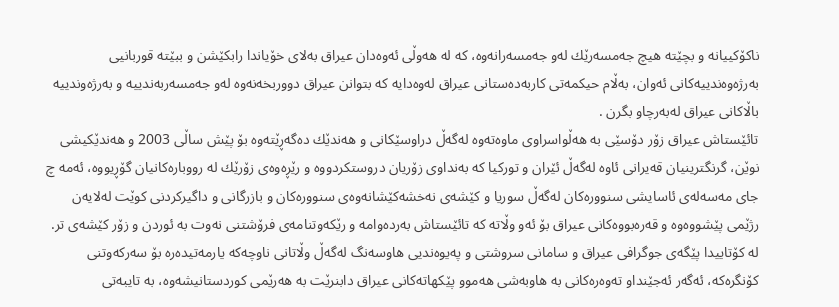ناكۆكییانە و بچێتە هیچ جەمسەرێك لەو جەمسەرانەوە، كە لە هەوڵی ئەوەدان عیراق بەلای خۆیاندا رابكێشن و ببێتە قوربانیی بەرژەوەندییەكانی ئەوان، بەڵام حیكمەتی كاربەدەستانی عیراق لەوەدایە كە بتوانن عیراق دووربخەنەوە لەو جەمسەربەندییە و بەرژەوندییە باڵاكانی عیراق لەبەرچاو بگرن .
تائێستاش عیراق زۆر دۆسێی بە هەڵواسراوی ماوەتەوە لەگەڵ دراوسێكانی و هەندێك دەگەڕێتەوە بۆ پێش ساڵی 2003 و هەندێكیشی نوێن، گرنگترینیان قەیرانی ئاوە لەگەڵ ئێران و توركیا كە بەنداوی زۆریان دروستكردووە و رێڕەوەی زۆرێك لە رووبارەكانیان گۆڕیووە، ئەمە چ جای مەسەلەی ئاسایشی سنوورەكان لەگەڵ سوریا و كێشەی نەخشەكێشانەوەی سنوورەكان و بازرگانی و داگیركردنی كوێت لەلایەن رژێمی پێشووەوە و قەرەبووەكانی عیراق بۆ ئەو وڵاتە كە تائێستاش بەردەوامە و رێكەوتنامەی فرۆشتنی نەوت بە ئوردن و زۆر كێشەی تر.
لە كۆتاییدا پێگەی جوگرافی عیراق و سامانی سروشتی و پەیوەندیی هاوسەنگ لەگەڵ وڵاتانی ناوچەكە یارمەتیدەرە بۆ سەركەوتنی كۆنگرەكە، ئەگەر ئەجێنداو تەوەرەكانی بە هاوبەشی هەموو پێكهاتەكانی عیراق دابنرێت بە هەرێمی كوردستانیشەوە، بە تایبەتی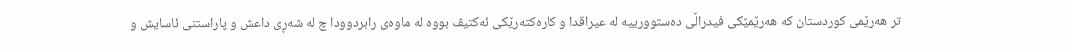تر هەرێمی كوردستان كە هەرێمێكی فیدراڵی دەستوورییە لە عیراقدا و كارەكتەرێكی ئەكتیڤ بووە لە ماوەی رابردوودا چ لە شەڕی داعش و پاراستنی ئاسایش و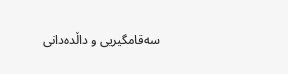سەقامگیریی و داڵدەدانی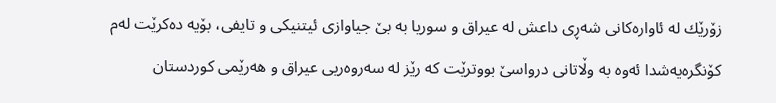زۆرێك لە ئاوارەكانی شەڕی داعش لە عیراق و سوریا بە بێ‌ جیاوازی ئیتنیكی و تایفی، بۆیە دەكرێت لەم كۆنگرەیەشدا ئەوە بە وڵاتانی درواسێ‌ بووترێت كە رێز لە سەروەریی عیراق و هەرێمی كوردستان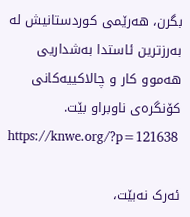بگرن، هەرێمی كوردستانیش لە بەرزترین ئاستدا بەشداریی هەموو كار و چالاكییەكانی كۆنگرەی ناوبراو بێت.
https://knwe.org/?p=121638

ئەرک نەبێت،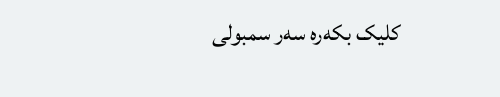کلیک بکەرە سەر سمبولی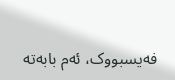فەیسبووک، ئەم بابەتە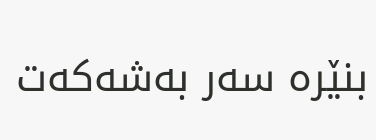بنێرە سەر بەشەکەت